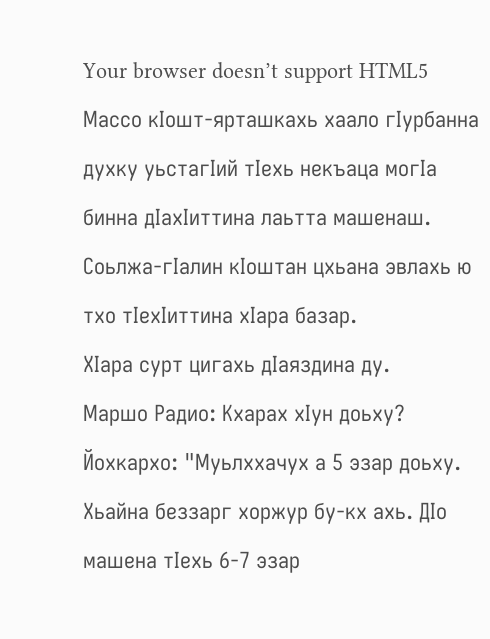Your browser doesn’t support HTML5
Массо кIошт-ярташкахь хаало гIурбанна духку уьстагIий тIехь некъаца могIа бинна дIахIиттина лаьтта машенаш. Соьлжа-гIалин кIоштан цхьана эвлахь ю тхо тIехIиттина хIара базар.
ХIара сурт цигахь дIаяздина ду.
Маршо Радио: Кхарах хIун доьху?
Йохкархо: "Муьлххачух а 5 эзар доьху. Хьайна беззарг хоржур бу-кх ахь. ДIо машена тIехь 6-7 эзар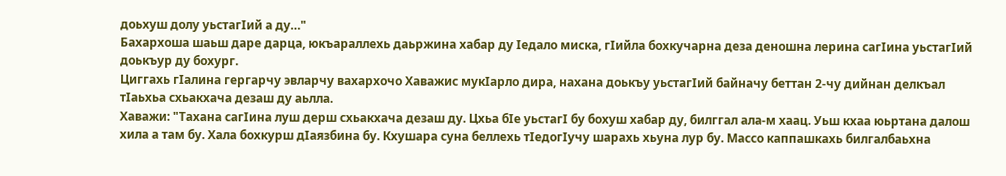доьхуш долу уьстагIий а ду…"
Бахархоша шаьш даре дарца, юкъараллехь даьржина хабар ду Iедало миска, гIийла бохкучарна деза деношна лерина сагIина уьстагIий доькъур ду бохург.
Циггахь гIалина гергарчу эвларчу вахархочо Хаважис мукIарло дира, нахана доькъу уьстагIий байначу беттан 2-чу дийнан делкъал тIаьхьа схьакхача дезаш ду аьлла.
Хаважи: "Тахана сагIина луш дерш схьакхача дезаш ду. Цхьа бIе уьстагI бу бохуш хабар ду, билггал ала-м хаац. Уьш кхаа юьртана далош хила а там бу. Хала бохкурш дIаязбина бу. Кхушара суна беллехь тIедогIучу шарахь хьуна лур бу. Массо каппашкахь билгалбаьхна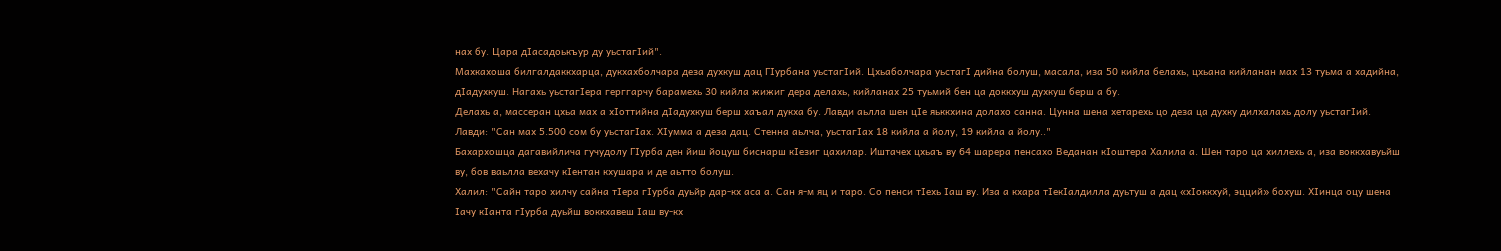нах бу. Цара дIасадоькъур ду уьстагIий".
Махкахоша билгалдаккхарца, дукхахболчара деза духкуш дац ГIурбана уьстагIий. Цхьаболчара уьстагI дийна болуш, масала, иза 50 кийла белахь, цхьана кийланан мах 13 туьма а хадийна, дIадухкуш. Нагахь уьстагIера герггарчу барамехь 30 кийла жижиг дера делахь, кийланах 25 туьмий бен ца доккхуш духкуш берш а бу.
Делахь а, массеран цхьа мах а хIоттийна дIадухкуш берш хаъал дукха бу. Лавди аьлла шен цIе яьккхина долахо санна. Цунна шена хетарехь цо деза ца духку дилхалахь долу уьстагIий.
Лавди: "Сан мах 5.500 сом бу уьстагIах. ХIумма а деза дац. Стенна аьлча, уьстагIах 18 кийла а йолу, 19 кийла а йолу.."
Бахархошца дагавийлича гучудолу ГIурба ден йиш йоцуш биснарш кIезиг цахилар. Иштачех цхьаъ ву 64 шарера пенсахо Веданан кIоштера Халила а. Шен таро ца хиллехь а, иза воккхавуьйш ву, бов ваьлла вехачу кIентан кхушара и де аьтто болуш.
Халил: "Сайн таро хилчу сайна тIера гIурба дуьйр дар-кх аса а. Сан я-м яц и таро. Со пенси тIехь Iаш ву. Иза а кхара тIекIалдилла дуьтуш а дац «хIоккхуй, эцций» бохуш. ХIинца оцу шена Iачу кIанта гIурба дуьйш воккхавеш Iаш ву-кх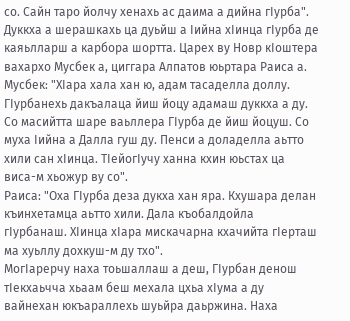со. Сайн таро йолчу хенахь ас даима а дийна гIурба".
Дуккха а шерашкахь ца дуьйш а Iийна хIинца гIурба де каяьлларш а карбора шортта. Царех ву Новр кIоштера вахархо Мусбек а, циггара Алпатов юьртара Раиса а.
Мусбек: "ХIара хала хан ю, адам тасаделла доллу. ГIурбанехь дакъалаца йиш йоцу адамаш дуккха а ду. Со масийтта шаре ваьллера ГIурба де йиш йоцуш. Со муха Iийна а Далла гуш ду. Пенси а доладелла аьтто хили сан хIинца. ТIейогIучу ханна кхин юьстах ца виса-м хьожур ву со".
Раиса: "Оха ГIурба деза дукха хан яра. Кхушара делан къинхетамца аьтто хили. Дала къобалдойла гIурбанаш. ХIинца хIара мискачарна кхачийта гIерташ ма хуьллу дохкуш-м ду тхо".
МогIарерчу наха тоьшаллаш а деш, ГIурбан денош тIекхаьчча хьаам беш мехала цхьа хIума а ду вайнехан юкъараллехь шуьйра даьржина. Наха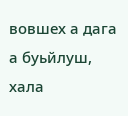вовшех а дага а буьйлуш, хала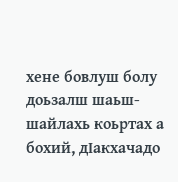хене бовлуш болу доьзалш шаьш-шайлахь коьртах а бохий, дIакхачадо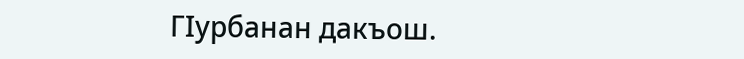ГIурбанан дакъош.